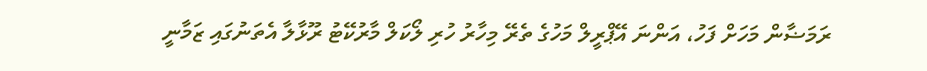ރަމަޟާން މަހަށް ފަހު، އަންނަ އޭޕްރީލް މަހުގެ ތެރޭ މިހާރު ހުރި ލޯކަލް މާރުކޭޓު ރޫޅާލާ އެތަނުގައި ޒަމާނީ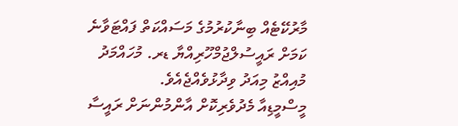މާރުކޭޓެއް ބިނާކުރުމުގެ މަސައްކަތް ފައްޓަވާނެ ކަމަށް ރައީސުލްޖުމްހޫރިއްޔާ ޑރ. މުހައްމަދު މުއިއްޒު މިއަދު ވިދާޅުވެއްޖެއެވެ.
މީސްމީޑިއާ މެދުވެރިކޮށް އާންމުންނަށް ރައީސާ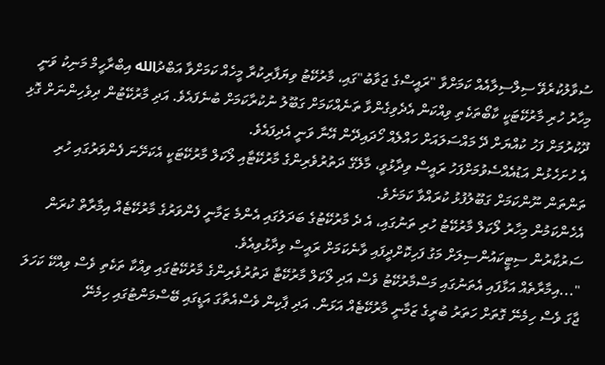ސުވާލުކުރެވޭ ސިލްސިލާއެއް ކަމަށްވާ "ރައީސްގެ ޖަވާބު"ގައި، މާރުކޭޓު ވިޔަފާރިކުރާ މީހެއް ކަމަށްވާ އަބްދުالله އިބްރާހީމް މަނިކު ވަނީ މިހާރު ހުރި މާރުކޭޓަކީ ކާބޯތަކެތި ވިއްކަން އެދެވިގެންވާ ތަނެއްކަމަށް ގަބޫލު ނުކުރާކަމަށް ބުނެފައެވެ. އަދި މާރުކޭޓުން ދިވެހިންނަށް ގޮޅި ދޫކުރުމަށް ފަހު ކުއްޔަށް ދޭ މައްސަލައަށް ހައްލެއް ހޯދައިދޭން އޭނާ ވަނީ އެދިފައެވެ.
އެ ހުށަހެޅުން އަޑުއެއްސެވުމަށްފަހު ރައީސް ވިދާޅުވީ، މާލޭގެ ދަތުރުވެރިންގެ މާރުކޭޓާއި ލޯކަލް މާރުކޭޓަކީ އެކަށޭނަ ފެންވަރުގައި ހުރި ތަންތަން ނޫންކަމަށް ގަބޫލުފުޅު ކުރައްވާ ކަމަށެވެ.
އެހެންކަމުން މިހާރު ލޯކަލް މާރުކޭޓު ހުރި ތަނުގައި، އެ ދެ މާރުކޭޓުގެ ބަދަލުގައި އެންމެ ޒަމާނީ ފެންވަރުގެ މާރުކޭޓެއް އިމާރާތް ކުރަން ސަރުކާރުން ސިޓީކައުންސިލަށް މަގު ފަހިކޮށްދީފައި ވާނެކަމަށް ރައީސް ވިދާޅުވިއެވެ.
"...އިމާރާތެއް އަޅާފައި އެތަނުގައި މަސްމާރުކޭޓު ވެސް އަދި ލޯކަލް މާރުކޭޓާ ދަތުރުވެރިންގެ މާރުކޭޓުގައި ވިއްކާ ތަކެތި ވެސް ވިއްކޭ ކަހަލަ ޖާގަ ވެސް ހިމެނޭ ގޮތަށް ހަތަރު ބުރީގެ ޒަމާނީ މާރުކޭޓެއް އަޅަން. އަދި ޕާކިން ވެސްއެތާގަ އަޑީގައި ބޭސްމަންޓުގައި ހިމެނޭ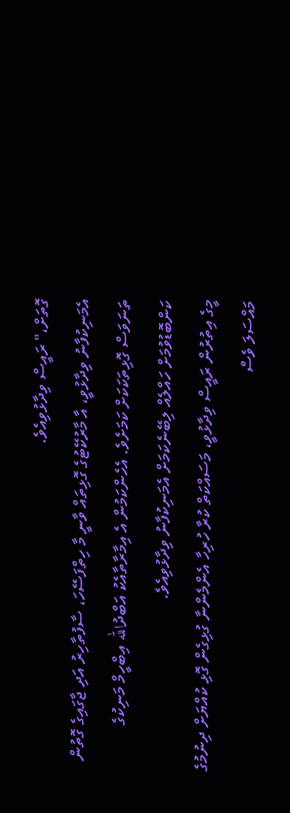ގޮތަށް،" ރައީސް ވިދާޅުވިއެވެ.
އެމަނިކުފާނު ވިދާޅުވީ، އާ މާރުކޭޓުގެ ގޮޅިތައް ވާނީ މާ ހިތްފަސޭހަ، ސާފުތާހިރު އަދި ޖާގައިގެ ގޮތުން ތަނަވަސް ގޮޅިތަކަކަށް ކަމަށެވެ. އެހެންކަމުން އެ އިމާރާތާއެކު އަބްދުالله އިބްހީމް މަނިކުގެ ކަންބޮޑުވުމަށް ހައްލެއް ލިބޭނެކަމަށް އެމަނިކުފާނު ވިދާޅުވިއެވެ.
މީގެ އިތުރުން ރައީސް ވިދާޅުވީ، މަސައްކަތް ކުރާ ހުރިހާ އެންމެންނާ ގުޅިގެން ގޮޅި ކުއްޔަށް ދިނުމުގެ މައްސަލަ ވެސް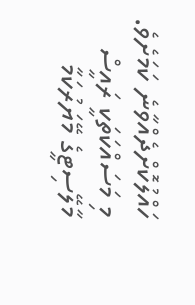ހައްލުކޮށްދެއްވާނެ ކަމަށެވެ.
މި މަސައްކަތަކީ ރައީސް މާލޭސިޓީގެ މޭޔަރުކަމާ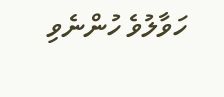ހަވާލުވެ ހުންނެވި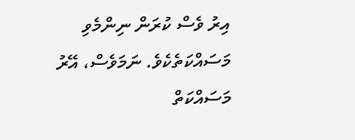އިރު ވެސް ކުރަން ނިންމެވި މަސައްކަތެކެވެ. ނަމަވެސް، އޭރު މަސައްކަތް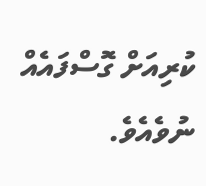ކުރިއަށް ގޮސްފައެއް ނުވެއެވެ.